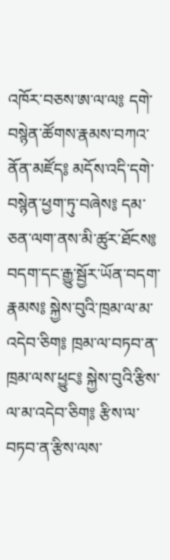འཁོར་བཅས་ཨ་ལ་ལ༔ དགེ་བསྙེན་ཚོགས་རྣམས་བཀའ་ནོན་མཛོད༔ མདོས་འདི་དགེ་བསྙེན་ཕྱག་ཏུ་བཞེས༔ དམ་ཅན་ལག་ནས་མི་ཚུར་ཐོངས༔ བདག་དང་རྒྱུ་སྦྱོར་ཡོན་བདག་རྣམས༔ སྐྱེས་བུའི་ཁྲམ་ལ་མ་འདེབ་ཅིག༔ ཁྲམ་ལ་བཏབ་ན་ཁྲམ་ལས་ཕྱུང༔ སྐྱེས་བུའི་རྩིས་ལ་མ་འདེབ་ཅིག༔ རྩིས་ལ་བཏབ་ན་རྩིས་ལས་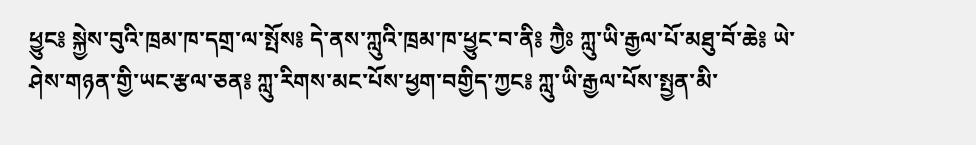ཕྱུང༔ སྐྱེས་བུའི་ཁྲམ་ཁ་དགྲ་ལ་སྤོས༔ དེ་ནས་ཀླུའི་ཁྲམ་ཁ་ཕྱུང་བ་ནི༔ ཀྱཻཿ ཀླུ་ཡི་རྒྱལ་པོ་མཐུ་བོ་ཆེ༔ ཡེ་ཤེས་གཉན་གྱི་ཡང་རྩལ་ཅན༔ ཀླུ་རིགས་མང་པོས་ཕྱག་བགྱིད་ཀྱང༔ ཀླུ་ཡི་རྒྱལ་པོས་སྤྱན་མི་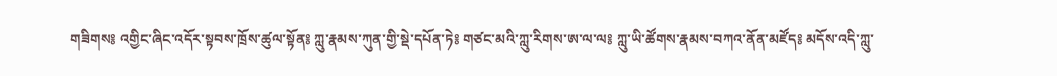གཟིགས༔ འགྱིང་ཞིང་འདོར་སྟབས་ཁྲོས་ཚུལ་སྟོན༔ ཀླུ་རྣམས་ཀུན་གྱི་སྡེ་དཔོན་ཏེ༔ གཙང་མའི་ཀླུ་རིགས་ཨ་ལ་ལ༔ ཀླུ་ཡི་ཚོགས་རྣམས་བཀའ་ནོན་མཛོད༔ མདོས་འདི་ཀླུ་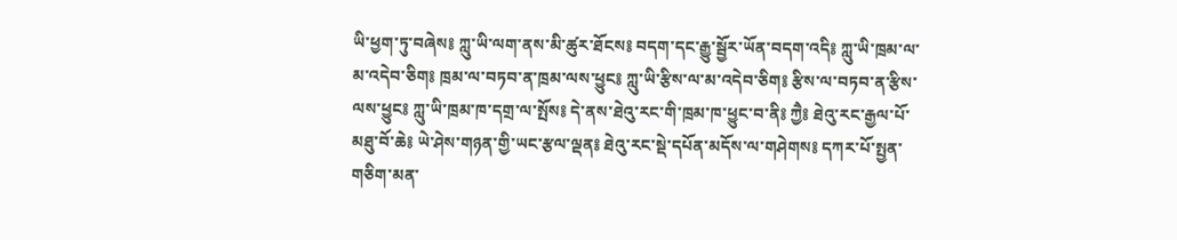ཡི་ཕྱག་ཏུ་བཞེས༔ ཀླུ་ཡི་ལག་ནས་མི་ཚུར་ཐོངས༔ བདག་དང་རྒྱུ་སྦྱོར་ཡོན་བདག་འདི༔ ཀླུ་ཡི་ཁྲམ་ལ་མ་འདེབ་ཅིག༔ ཁྲམ་ལ་བཏབ་ན་ཁྲམ་ལས་ཕྱུང༔ ཀླུ་ཡི་རྩིས་ལ་མ་འདེབ་ཅིག༔ རྩིས་ལ་བཏབ་ན་རྩིས་ལས་ཕྱུང༔ ཀླུ་ཡི་ཁྲམ་ཁ་དགྲ་ལ་སྤོས༔ དེ་ནས་ཐེའུ་རང་གི་ཁྲམ་ཁ་ཕྱུང་བ་ནི༔ ཀྱཻ༔ ཐེའུ་རང་རྒྱལ་པོ་མཐུ་བོ་ཆེ༔ ཡེ་ཤེས་གཉན་གྱི་ཡང་རྩལ་ལྡན༔ ཐེའུ་རང་སྡེ་དཔོན་མདོས་ལ་གཤེགས༔ དཀར་པོ་སྤྱན་གཅིག་མན་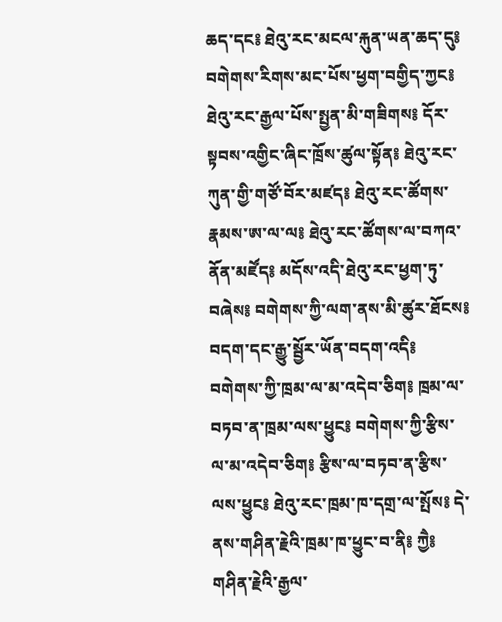ཆད་དང༔ ཐེའུ་རང་མངལ་རྐུན་ཡན་ཆད་དུ༔ བགེགས་རིགས་མང་པོས་ཕྱག་བགྱིད་ཀྱང༔ ཐེའུ་རང་རྒྱལ་པོས་སྤྱན་མི་གཟིགས༔ དོར་སྟབས་འགྱིང་ཞིང་ཁྲོས་ཚུལ་སྟོན༔ ཐེའུ་རང་ཀུན་གྱི་གཙོ་བོར་མཛད༔ ཐེའུ་རང་ཚོགས་རྣམས་ཨ་ལ་ལ༔ ཐེའུ་རང་ཚོགས་ལ་བཀའ་ནོན་མཛོད༔ མདོས་འདི་ཐེའུ་རང་ཕྱག་ཏུ་བཞེས༔ བགེགས་ཀྱི་ལག་ནས་མི་ཚུར་ཐོངས༔ བདག་དང་རྒྱུ་སྦྱོར་ཡོན་བདག་འདི༔ བགེགས་ཀྱི་ཁྲམ་ལ་མ་འདེབ་ཅིག༔ ཁྲམ་ལ་བཏབ་ན་ཁྲམ་ལས་ཕྱུང༔ བགེགས་ཀྱི་རྩིས་ལ་མ་འདེབ་ཅིག༔ རྩིས་ལ་བཏབ་ན་རྩིས་ལས་ཕྱུང༔ ཐེའུ་རང་ཁྲམ་ཁ་དགྲ་ལ་སྤོས༔ དེ་ནས་གཤིན་རྗེའི་ཁྲམ་ཁ་ཕྱུང་བ་ནི༔ ཀྱཻ༔ གཤིན་རྗེའི་རྒྱལ་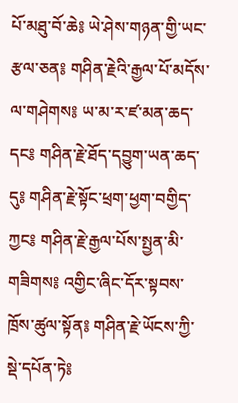པོ་མཐུ་བོ་ཆེ༔ ཡེ་ཤེས་གཉན་གྱི་ཡང་རྩལ་ཅན༔ གཤིན་རྗེའི་རྒྱལ་པོ་མདོས་ལ་གཤེགས༔ ཡ་མ་ར་ཛ་མན་ཆད་དང༔ གཤིན་རྗེ་ཐོད་དབྱུག་ཡན་ཆད་དུ༔ གཤིན་རྗེ་སྟོང་ཕྲག་ཕྱག་བགྱིད་ཀྱང༔ གཤིན་རྗེ་རྒྱལ་པོས་སྤྱན་མི་གཟིགས༔ འགྱིང་ཞིང་དོར་སྟབས་ཁྲོས་ཚུལ་སྟོན༔ གཤིན་རྗེ་ཡོངས་ཀྱི་སྡེ་དཔོན་ཏེ༔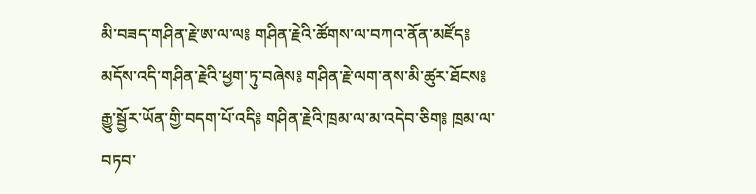མི་བཟད་གཤིན་རྗེ་ཨ་ལ་ལ༔ གཤིན་རྗེའི་ཚོགས་ལ་བཀའ་ནོན་མཛོད༔ མདོས་འདི་གཤིན་རྗེའི་ཕྱག་ཏུ་བཞེས༔ གཤིན་རྗེ་ལག་ནས་མི་ཚུར་ཐོངས༔ རྒྱུ་སྦྱོར་ཡོན་གྱི་བདག་པོ་འདི༔ གཤིན་རྗེའི་ཁྲམ་ལ་མ་འདེབ་ཅིག༔ ཁྲམ་ལ་བཏབ་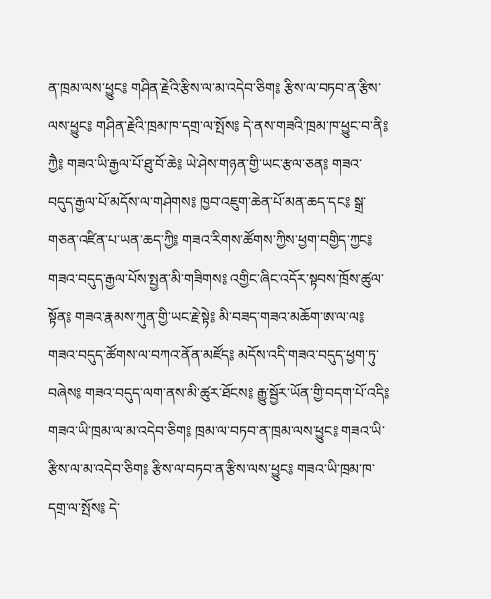ན་ཁྲམ་ལས་ཕྱུང༔ གཤིན་རྗེའི་རྩིས་ལ་མ་འདེབ་ཅིག༔ རྩིས་ལ་བཏབ་ན་རྩིས་ལས་ཕྱུང༔ གཤིན་རྗེའི་ཁྲམ་ཁ་དགྲ་ལ་སྤོས༔ དེ་ནས་གཟའི་ཁྲམ་ཁ་ཕྱུང་བ་ནི༔ ཀྱཻ༔ གཟའ་ཡི་རྒྱལ་པོ་ཐུ་བོ་ཆེ༔ ཡེ་ཤེས་གཉན་གྱི་ཡང་རྩལ་ཅན༔ གཟའ་བདུད་རྒྱལ་པོ་མདོས་ལ་གཤེགས༔ ཁྱབ་འཇུག་ཆེན་པོ་མན་ཆད་དང༔ སྒྲ་གཅན་འཛིན་པ་ཡན་ཆད་ཀྱི༔ གཟའ་རིགས་ཚོགས་ཀྱིས་ཕྱག་བགྱིད་ཀྱང༔ གཟའ་བདུད་རྒྱལ་པོས་སྤྱན་མི་གཟིགས༔ འགྱིང་ཞིང་འདོར་སྟབས་ཁྲོས་ཚུལ་སྟོན༔ གཟའ་རྣམས་ཀུན་གྱི་ཡང་རྗེ་སྟེ༔ མི་བཟད་གཟའ་མཆོག་ཨ་ལ་ལ༔ གཟའ་བདུད་ཚོགས་ལ་བཀའ་ནོན་མཛོད༔ མདོས་འདི་གཟའ་བདུད་ཕྱག་ཏུ་བཞེས༔ གཟའ་བདུད་ལག་ནས་མི་ཚུར་ཐོངས༔ རྒྱུ་སྦྱོར་ཡོན་གྱི་བདག་པོ་འདི༔ གཟའ་ཡི་ཁྲམ་ལ་མ་འདེབ་ཅིག༔ ཁྲམ་ལ་བཏབ་ན་ཁྲམ་ལས་ཕྱུང༔ གཟའ་ཡི་རྩིས་ལ་མ་འདེབ་ཅིག༔ རྩིས་ལ་བཏབ་ན་རྩིས་ལས་ཕྱུང༔ གཟའ་ཡི་ཁྲམ་ཁ་དགྲ་ལ་སྤོས༔ དེ་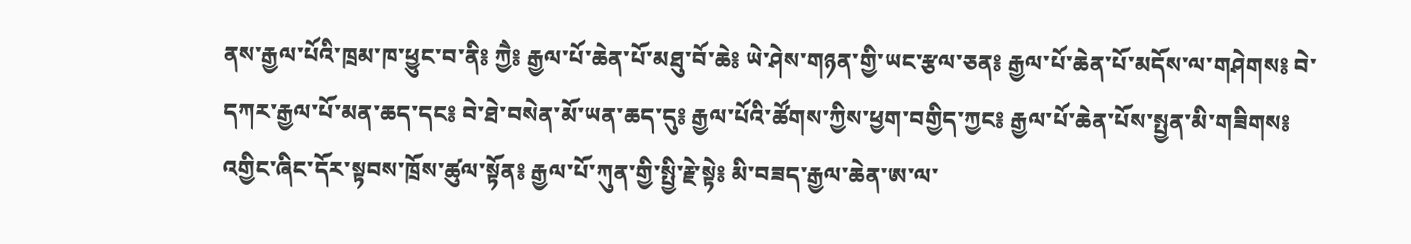ནས་རྒྱལ་པོའི་ཁྲམ་ཁ་ཕྱུང་བ་ནི༔ ཀྱཻ༔ རྒྱལ་པོ་ཆེན་པོ་མཐུ་བོ་ཆེ༔ ཡེ་ཤེས་གཉན་གྱི་ཡང་རྩལ་ཅན༔ རྒྱལ་པོ་ཆེན་པོ་མདོས་ལ་གཤེགས༔ བེ་དཀར་རྒྱལ་པོ་མན་ཆད་དང༔ བེ་ཐེ་བསེན་མོ་ཡན་ཆད་དུ༔ རྒྱལ་པོའི་ཚོགས་ཀྱིས་ཕྱག་བགྱིད་ཀྱང༔ རྒྱལ་པོ་ཆེན་པོས་སྤྱན་མི་གཟིགས༔ འགྱིང་ཞིང་དོར་སྟབས་ཁྲོས་ཚུལ་སྟོན༔ རྒྱལ་པོ་ཀུན་གྱི་སྤྱི་རྗེ་སྟེ༔ མི་བཟད་རྒྱལ་ཆེན་ཨ་ལ་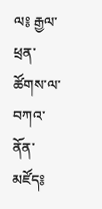ལ༔ རྒྱལ་ཕྲན་ཚོགས་ལ་བཀའ་ནོན་མཛོད༔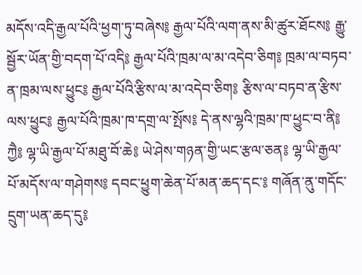མདོས་འདི་རྒྱལ་པོའི་ཕྱག་ཏུ་བཞེས༔ རྒྱལ་པོའི་ལག་ནས་མི་ཚུར་ཐོངས༔ རྒྱུ་སྦྱོར་ཡོན་གྱི་བདག་པོ་འདི༔ རྒྱལ་པོའི་ཁྲམ་ལ་མ་འདེབ་ཅིག༔ ཁྲམ་ལ་བཏབ་ན་ཁྲམ་ལས་ཕྱུང༔ རྒྱལ་པོའི་རྩིས་ལ་མ་འདེབ་ཅིག༔ རྩིས་ལ་བཏབ་ན་རྩིས་ལས་ཕྱུང༔ རྒྱལ་པོའི་ཁྲམ་ཁ་དགྲ་ལ་སྤོས༔ དེ་ནས་ལྷའི་ཁྲམ་ཁ་ཕྱུང་བ་ནི༔ ཀྱཻ༔ ལྷ་ཡི་རྒྱལ་པོ་མཐུ་བོ་ཆེ༔ ཡེ་ཤེས་གཉན་གྱི་ཡང་རྩལ་ཅན༔ ལྷ་ཡི་རྒྱལ་པོ་མདོས་ལ་གཤེགས༔ དབང་ཕྱུག་ཆེན་པོ་མན་ཆད་དང་༔ གཞོན་ནུ་གདོང་དྲུག་ཡན་ཆད་དུ༔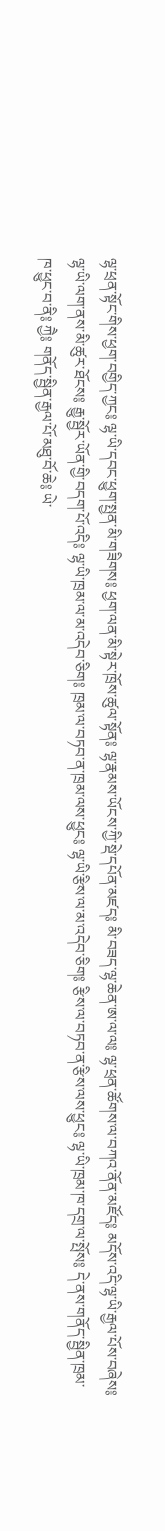ལྷ་ཕྲན་སྟོང་གིས་ཕྱག་བགྱིད་ཀྱང༔ ལྷ་ཡི་དབང་ཕྱུག་སྤྱན་མི་གཟིགས༔ ཕྱག་ལན་མི་སྟེར་ཁྲོས་ཚུལ་སྟོན༔ ལྷ་རྣམས་ཡོངས་ཀྱི་སྡེ་དཔོན་མཛད༔ མི་བཟད་ལྷ་ཆེན་ཨ་ལ་ལ༔ ལྷ་ཕྲན་ཚོགས་ལ་བཀའ་ནོན་མཛོད༔ མདོས་འདི་ལྷ་ཡི་རྒྱལ་པོས་བཞེས༔ ལྷ་ཡི་ལག་ནས་མི་ཚུར་ཐོངས༔ རྒྱུ་སྦྱོར་ཡོན་གྱི་བདག་པོ་འདི༔ ལྷ་ཡི་ཁྲམ་ལ་མ་འདེབ་ཅིག༔ ཁྲམ་ལ་བཏབ་ན་ཁྲམ་ལས་ཕྱུང༔ ལྷ་ཡི་རྩིས་ལ་མ་འདེབ་ཅིག༔ རྩིས་ལ་བཏབ་ན་རྩིས་ལས་ཕྱུང༔ ལྷ་ཡི་ཁྲམ་ཁ་དགྲ་ལ་སྤོས༔ དེ་ནས་གནོད་སྦྱིན་ཁྲམ་ཁ་ཕྱུང་བ་ནི༔ ཀྱཻ༔ གནོད་སྦྱིན་རྒྱལ་པོ་མཐུ་བོ་ཆེ༔ ཡེ་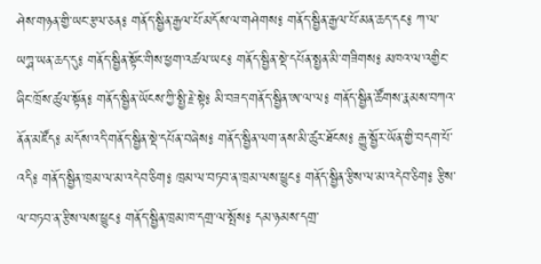ཤེས་གཉན་གྱི་ཡང་རྩལ་ཅན༔ གནོད་སྦྱིན་རྒྱལ་པོ་མདོས་ལ་གཤེགས༔ གནོད་སྦྱིན་རྒྱལ་པོ་མན་ཆད་དང༔ ཀ་ལ་ཡཀྴ་ཡན་ཆད་དུ༔ གནོད་སྦྱིན་སྟོང་གིས་ཕྱག་འཚལ་ཡང༔ གནོད་སྦྱིན་སྡེ་དཔོན་སྤྱན་མི་གཟིགས༔ མཁའ་ལ་འགྱིང་ཞིང་ཁྲོས་ཚུལ་སྟོན༔ གནོད་སྦྱིན་ཡོངས་ཀྱི་སྤྱི་རྗེ་སྟེ༔ མི་བཟད་གནོད་སྦྱིན་ཨ་ལ་ལ༔ གནོད་སྦྱིན་ཚོགས་རྣམས་བཀའ་ནོན་མཛོད༔ མདོས་འདི་གནོད་སྦྱིན་སྡེ་དཔོན་བཞེས༔ གནོད་སྦྱིན་ལག་ནས་མི་ཚུར་ཐོངས༔ རྒྱུ་སྦྱོར་ཡོན་གྱི་བདག་པོ་འདི༔ གནོད་སྦྱིན་ཁྲམ་ལ་མ་འདེབ་ཅིག༔ ཁྲམ་ལ་བཏབ་ན་ཁྲམ་ལས་ཕྱུང༔ གནོད་སྦྱིན་རྩིས་ལ་མ་འདེབ་ཅིག༔ རྩིས་ལ་བཏབ་ན་རྩིས་ལས་ཕྱུང༔ གནོད་སྦྱིན་ཁྲམ་ཁ་དགྲ་ལ་སྤོས༔ དམ་ཉམས་དགྲ་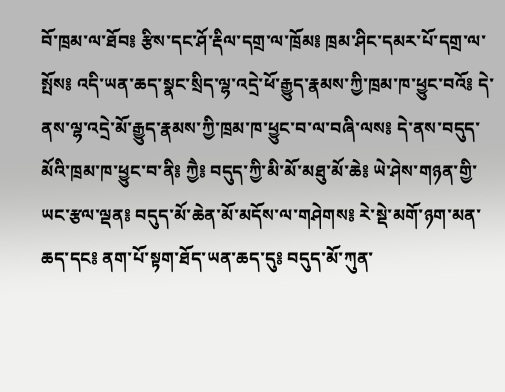བོ་ཁྲམ་ལ་ཐོབ༔ རྩིས་དང་ཤོ་རྡིལ་དགྲ་ལ་ཁྲོམ༔ ཁྲམ་ཤིང་དམར་པོ་དགྲ་ལ་སྤོས༔ འདི་ཡན་ཆད་སྣང་སྲིད་ལྷ་འདྲེ་ཕོ་རྒྱུད་རྣམས་ཀྱི་ཁྲམ་ཁ་ཕྱུང་བའོ༔ དེ་ནས་ལྷ་འདྲེ་མོ་རྒྱུད་རྣམས་ཀྱི་ཁྲམ་ཁ་ཕྱུང་བ་ལ་བཞི་ལས༔ དེ་ནས་བདུད་མོའི་ཁྲམ་ཁ་ཕྱུང་བ་ནི༔ ཀྱཻ༔ བདུད་ཀྱི་མི་མོ་མཐུ་མོ་ཆེ༔ ཡེ་ཤེས་གཉན་གྱི་ཡང་རྩལ་ལྡན༔ བདུད་མོ་ཆེན་མོ་མདོས་ལ་གཤེགས༔ རེ་སྡེ་མགོ་ཉག་མན་ཆད་དང༔ ནག་པོ་སྟག་ཐོད་ཡན་ཆད་དུ༔ བདུད་མོ་ཀུན་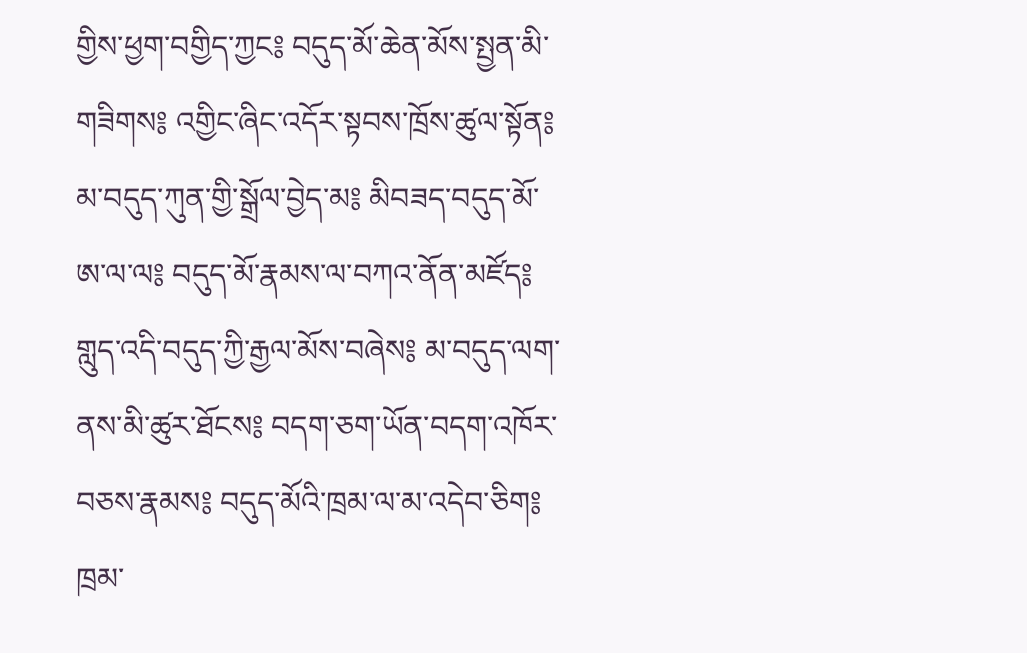གྱིས་ཕྱག་བགྱིད་ཀྱང༔ བདུད་མོ་ཆེན་མོས་སྤྱན་མི་གཟིགས༔ འགྱིང་ཞིང་འདོར་སྟབས་ཁྲོས་ཚུལ་སྟོན༔ མ་བདུད་ཀུན་གྱི་སྒྲོལ་བྱེད་མ༔ མིབཟད་བདུད་མོ་ཨ་ལ་ལ༔ བདུད་མོ་རྣམས་ལ་བཀའ་ནོན་མཛོད༔ གླུད་འདི་བདུད་ཀྱི་རྒྱལ་མོས་བཞེས༔ མ་བདུད་ལག་ནས་མི་ཚུར་ཐོངས༔ བདག་ཅག་ཡོན་བདག་འཁོར་བཅས་རྣམས༔ བདུད་མོའི་ཁྲམ་ལ་མ་འདེབ་ཅིག༔ ཁྲམ་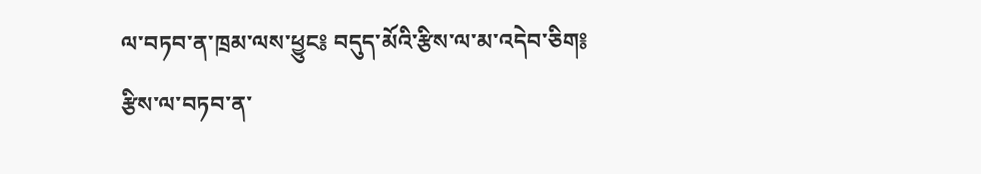ལ་བཏབ་ན་ཁྲམ་ལས་ཕྱུང༔ བདུད་མོའི་རྩིས་ལ་མ་འདེབ་ཅིག༔ རྩིས་ལ་བཏབ་ན་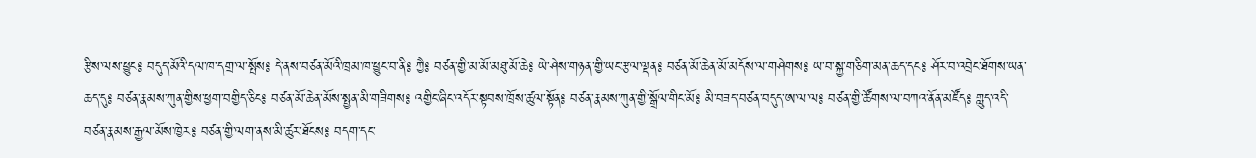རྩིས་ལས་ཕྱུང༔ བདུད་མོའི་དལ་ཁ་དགྲ་ལ་སྤོས༔ དེ་ནས་བཙན་མོའི་ཁྲམ་ཁ་ཕྱུང་བ་ནི༔ ཀྱཻ༔ བཙན་གྱི་མ་མོ་མཐུ་མོ་ཆེ༔ ཡེ་ཤེས་གཉན་གྱི་ཡང་རྩལ་ལྡན༔ བཙན་མོ་ཆེན་མོ་མདོས་ལ་གཤེགས༔ ཡ་བ་སྐྱ་གཅིག་མན་ཆད་དང༔ ཤོར་བ་འབྲེང་ཐོགས་ཡན་ཆད་དུ༔ བཙན་རྣམས་ཀུན་གྱིས་ཕྱག་བགྱིད་ཅིང༔ བཙན་མོ་ཆེན་མོས་སྤྱན་མི་གཟིགས༔ འགྱིང་ཞིང་འདོར་སྟབས་ཁྲོས་ཚུལ་སྟོན༔ བཙན་རྣམས་ཀུན་གྱི་སྒྲོལ་གིང་མོ༔ མི་བཟད་བཙན་བདུད་ཨ་ལ་ལ༔ བཙན་གྱི་ཚོགས་ལ་བཀའ་ནོན་མཛོད༔ གླུད་འདི་བཙན་རྣམས་རྒྱལ་མོས་ཁྱེར༔ བཙན་གྱི་ལག་ནས་མི་ཚུར་ཐོངས༔ བདག་དང་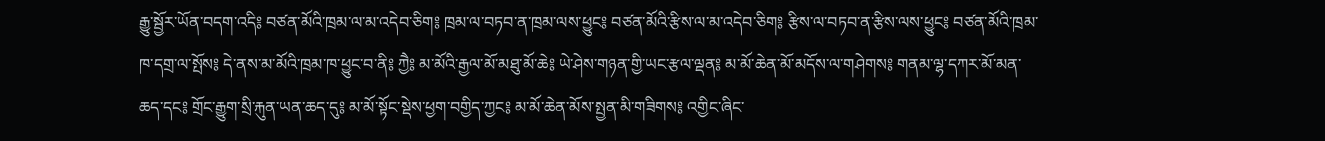རྒྱུ་སྦྱོར་ཡོན་བདག་འདི༔ བཙན་མོའི་ཁྲམ་ལ་མ་འདེབ་ཅིག༔ ཁྲམ་ལ་བཏབ་ན་ཁྲམ་ལས་ཕྱུང༔ བཙན་མོའི་རྩིས་ལ་མ་འདེབ་ཅིག༔ རྩིས་ལ་བཏབ་ན་རྩིས་ལས་ཕྱུང༔ བཙན་མོའི་ཁྲམ་ཁ་དགྲ་ལ་སྤོས༔ དེ་ནས་མ་མོའི་ཁྲམ་ཁ་ཕྱུང་བ་ནི༔ ཀྱཻ༔ མ་མོའི་རྒྱལ་མོ་མཐུ་མོ་ཆེ༔ ཡེ་ཤེས་གཉན་གྱི་ཡང་རྩལ་ལྡན༔ མ་མོ་ཆེན་མོ་མདོས་ལ་གཤེགས༔ གནམ་ལྷ་དཀར་མོ་མན་ཆད་དང༔ གྲོང་རྒྱུག་སྲི་རྐུན་ཡན་ཆད་དུ༔ མ་མོ་སྟོང་སྡེས་ཕྱག་བགྱིད་ཀྱང༔ མ་མོ་ཆེན་མོས་སྤྱན་མི་གཟིགས༔ འགྱིང་ཞིང་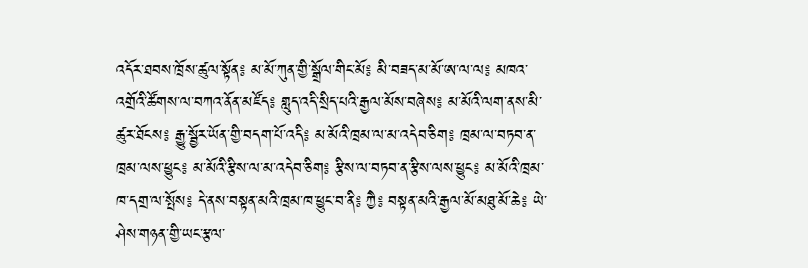འདོར་ཐབས་ཁྲོས་ཚུལ་སྟོན༔ མ་མོ་ཀུན་གྱི་སྒྲོལ་གིང་མོ༔ མི་བཟད་མ་མོ་ཨ་ལ་ལ༔ མཁའ་འགྲོའི་ཚོགས་ལ་བཀའ་ནོན་མཛོད༔ གླུད་འདི་སྲིད་པའི་རྒྱལ་མོས་བཞེས༔ མ་མོའི་ལག་ནས་མི་ཚུར་ཐོངས༔ རྒྱུ་སྦྱོར་ཡོན་གྱི་བདག་པོ་འདི༔ མ་མོའི་ཁྲམ་ལ་མ་འདེབ་ཅིག༔ ཁྲམ་ལ་བཏབ་ན་ཁྲམ་ལས་ཕྱུང༔ མ་མོའི་རྩིས་ལ་མ་འདེབ་ཅིག༔ རྩིས་ལ་བཏབ་ན་རྩིས་ལས་ཕྱུང༔ མ་མོའི་ཁྲམ་ཁ་དགྲ་ལ་སྤོས༔ དེ་ནས་བསྟན་མའི་ཁྲམ་ཁ་ཕྱུང་བ་ནི༔ ཀྱཻ༔ བསྟན་མའི་རྒྱལ་མོ་མཐུ་མོ་ཆེ༔ ཡེ་ཤེས་གཉན་གྱི་ཡང་རྩལ་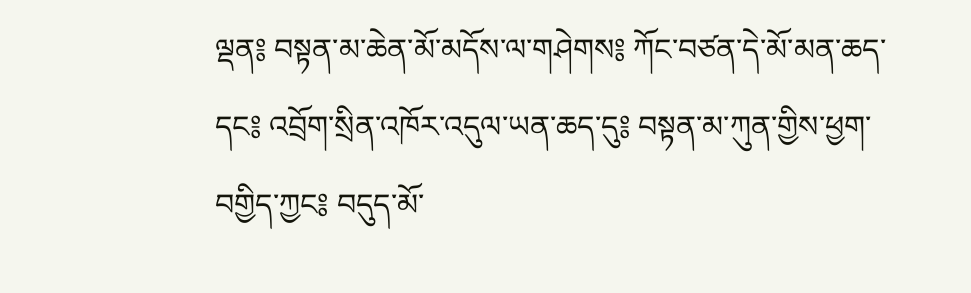ལྡན༔ བསྟན་མ་ཆེན་མོ་མདོས་ལ་གཤེགས༔ ཀོང་བཙན་དེ་མོ་མན་ཆད་དང༔ འབྲོག་སྲིན་འཁོར་འདུལ་ཡན་ཆད་དུ༔ བསྟན་མ་ཀུན་གྱིས་ཕྱག་བགྱིད་ཀྱང༔ བདུད་མོ་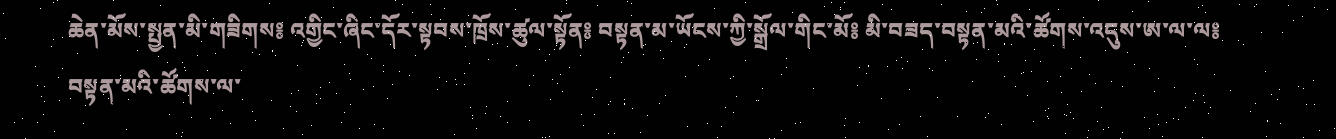ཆེན་མོས་སྤྱན་མི་གཟིགས༔ འགྱིང་ཞིང་དོར་སྟབས་ཁྲོས་ཚུལ་སྟོན༔ བསྟན་མ་ཡོངས་ཀྱི་སྒྲོལ་གིང་མོ༔ མི་བཟད་བསྟན་མའི་ཚོགས་འདུས་ཨ་ལ་ལ༔ བསྟན་མའི་ཚོགས་ལ་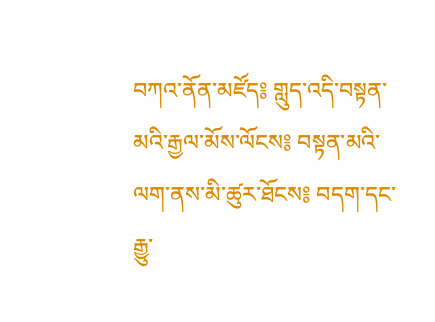བཀའ་ནོན་མཛོད༔ གླུད་འདི་བསྟན་མའི་རྒྱལ་མོས་ལོངས༔ བསྟན་མའི་ལག་ནས་མི་ཚུར་ཐོངས༔ བདག་དང་རྒྱུ་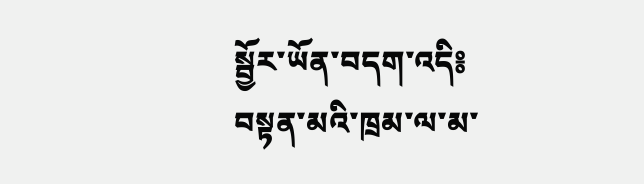སྦྱོར་ཡོན་བདག་འདི༔ བསྟན་མའི་ཁྲམ་ལ་མ་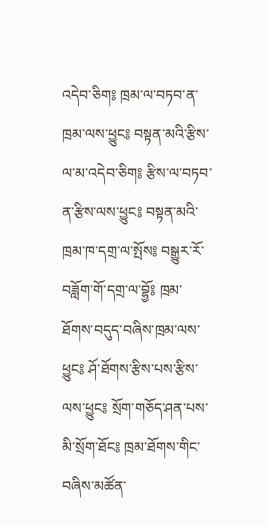འདེབ་ཅིག༔ ཁྲམ་ལ་བཏབ་ན་ཁྲམ་ལས་ཕྱུང༔ བསྟན་མའི་རྩིས་ལ་མ་འདེབ་ཅིག༔ རྩིས་ལ་བཏབ་ན་རྩིས་ལས་ཕྱུང༔ བསྟན་མའི་ཁྲམ་ཁ་དགྲ་ལ་སྤོས༔ བསྒྱུར་རོ་བཟློག་གོ་དགྲ་ལ་བྷྱོ༔ ཁྲམ་ཐོགས་བདུད་བཞིས་ཁྲམ་ལས་ཕྱུང༔ ཤོ་ཐོགས་རྩིས་པས་རྩིས་ལས་ཕྱུང༔ སྲོག་གཅོད་ཤན་པས་མི་སྲོག་ཐོང༔ ཁྲམ་ཐོགས་གིང་བཞིས་མཚོན་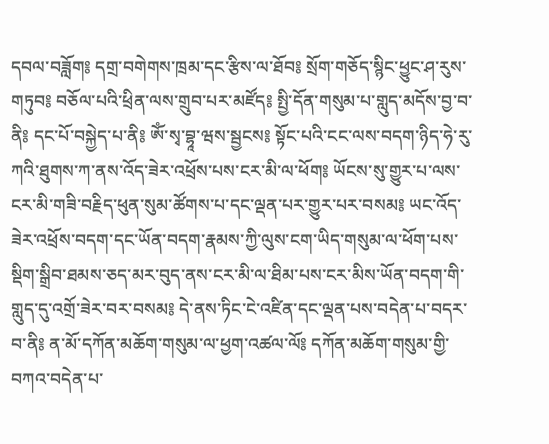དབལ་བཟློག༔ དགྲ་བགེགས་ཁྲམ་དང་རྩིས་ལ་ཐོབ༔ སྲོག་གཅོད་སྙིང་ཕྱུང་ཤ་རུས་གཏུབ༔ བཅོལ་པའི་ཕྲིན་ལས་གྲུབ་པར་མཛོད༔ སྤྱི་དོན་གསུམ་པ་གླུད་མདོས་བྱ་བ་ནི༔ དང་པོ་བསྐྱེད་པ་ནི༔ ཨོཾ་སྭ་བྷཱ་ཝས་སྦྱངས༔ སྟོང་པའི་ངང་ལས་བདག་ཉིད་ཧེ་རུ་ཀའི་ཐུགས་ཀ་ནས་འོད་ཟེར་འཕྲོས་པས་ངར་མི་ལ་ཕོག༔ ཡོངས་སུ་གྱུར་པ་ལས་ངར་མི་གཟི་བརྗིད་ཕུན་སུམ་ཚོགས་པ་དང་ལྡན་པར་གྱུར་པར་བསམ༔ ཡང་འོད་ཟེར་འཕྲོས་བདག་དང་ཡོན་བདག་རྣམས་ཀྱི་ལུས་ངག་ཡིད་གསུམ་ལ་ཕོག་པས་སྡིག་སྒྲིབ་ཐམས་ཅད་མར་བུད་ནས་ངར་མི་ལ་ཐིམ་པས་ངར་མིས་ཡོན་བདག་གི་གླུད་དུ་འགྲོ་ཟེར་བར་བསམ༔ དེ་ནས་ཏིང་ངེ་འཛིན་དང་ལྡན་པས་བདེན་པ་བདར་བ་ནི༔ ན་མོ་དཀོན་མཆོག་གསུམ་ལ་ཕྱག་འཚལ་ལོ༔ དཀོན་མཆོག་གསུམ་གྱི་བཀའ་བདེན་པ་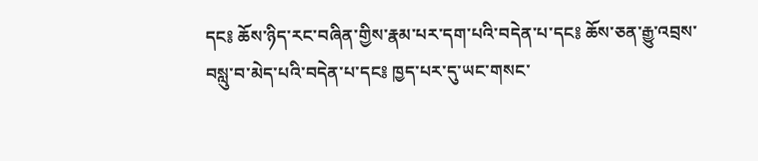དང༔ ཆོས་ཉིད་རང་བཞིན་གྱིས་རྣམ་པར་དག་པའི་བདེན་པ་དང༔ ཆོས་ཅན་རྒྱུ་འབྲས་བསླུ་བ་མེད་པའི་བདེན་པ་དང༔ ཁྱད་པར་དུ་ཡང་གསང་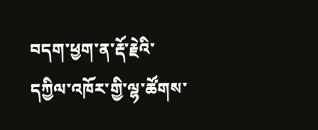བདག་ཕྱག་ན་རྡོ་རྗེའི་དཀྱིལ་འཁོར་གྱི་ལྷ་ཚོགས་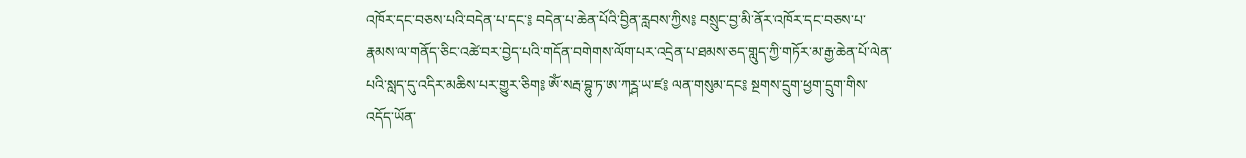འཁོར་དང་བཅས་པའི་བདེན་པ་དང་༔ བདེན་པ་ཆེན་པོའི་བྱིན་རླབས་ཀྱིས༔ བསྲུང་བྱ་མི་ནོར་འཁོར་དང་བཅས་པ་རྣམས་ལ་གནོད་ཅིང་འཚེ་བར་བྱེད་པའི་གདོན་བགེགས་ལོག་པར་འདྲེན་པ་ཐམས་ཅད་གླུད་ཀྱི་གཏོར་མ་རྒྱ་ཆེན་པོ་ལེན་པའི་སླད་དུ་འདིར་མཆིས་པར་གྱུར་ཅིག༔ ཨོཾ་སརྦ་བྷུ་ཏ་ཨ་ཀཪྴ་ཡ་ཛ༔ ལན་གསུམ་དང༔ སྔགས་དྲུག་ཕྱག་དྲུག་གིས་འདོད་ཡོན་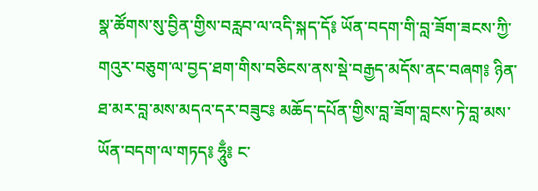སྣ་ཚོགས་སུ་བྱིན་གྱིས་བརླབ་ལ་འདི་སྐད་དོ༔ ཡོན་བདག་གི་བླ་ཟོག་ཟངས་ཀྱི་གའུར་བཅུག་ལ་བྱད་ཐག་གིས་བཅིངས་ནས་སྡེ་བརྒྱད་མདོས་ནང་བཞག༔ ཉིན་ཐ་མར་བླ་མས་མདའ་དར་བཟུང༔ མཆོད་དཔོན་གྱིས་བླ་ཟོག་བླངས་ཏེ་བླ་མས་ཡོན་བདག་ལ་གཏད༔ ཧཱུྃ༔ ང་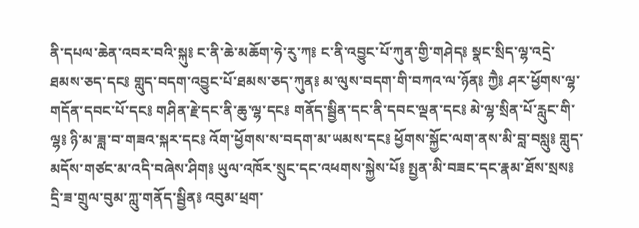ནི་དཔལ་ཆེན་འབར་བའི་སྐུ༔ ང་ནི་ཆེ་མཆོག་ཧེ་རུ་ཀ༔ ང་ནི་འབྱུང་པོ་ཀུན་གྱི་གཤེད༔ སྣང་སྲིད་ལྷ་འདྲེ་ཐམས་ཅད་དང༔ གླུད་བདག་འབྱུང་པོ་ཐམས་ཅད་ཀུན༔ མ་ལུས་བདག་གི་བཀའ་ལ་ཉོན༔ ཀྱཻ༔ ཤར་ཕྱོགས་ལྷ་གདོན་དབང་པོ་དང༔ གཤིན་རྗེ་དང་ནི་ཆུ་ལྷ་དང༔ གནོད་སྦྱིན་དང་ནི་དབང་ལྡན་དང༔ མེ་ལྷ་སྲིན་པོ་རླུང་གི་ལྷ༔ ཉི་མ་ཟླ་བ་གཟའ་སྐར་དང༔ འོག་ཕྱོགས་ས་བདག་མ་ཡམས་དང༔ ཕྱོགས་སྐྱོང་ལག་ནས་མི་བླ་བསླུ༔ གླུད་མདོས་གཙང་མ་འདི་བཞེས་ཤིག༔ ཡུལ་འཁོར་སྲུང་དང་འཕགས་སྐྱེས་པོ༔ སྤྱན་མི་བཟང་དང་རྣམ་ཐོས་སྲས༔ དྲི་ཟ་གྲུལ་བུམ་ཀླུ་གནོད་སྦྱིན༔ འབུམ་ཕྲག་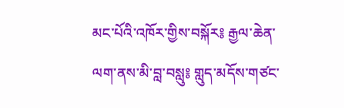མང་པོའི་འཁོར་གྱིས་བསྐོར༔ རྒྱལ་ཆེན་ལག་ནས་མི་བླ་བསླུ༔ གླུད་མདོས་གཙང་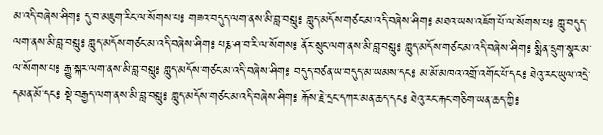མ་འདི་བཞེས་ཤིག༔ དུ་བ་མཇུག་རིང་ལ་སོགས་པ༔ གཟའ་བདུད་ལག་ནས་མི་བླ་བསླུ༔ གླུད་མདོས་གཙང་མ་འདི་བཞེས་ཤིག༔ མཐའ་ཡས་འཇོག་པོ་ལ་སོགས་པ༔ ཀླུ་བདུད་ལག་ནས་མི་བླ་བསླུ༔ གླུད་མདོས་གཙང་མ་འདི་བཞེས་ཤིག༔ པརྞ་ཤ་བ་རི་ལ་སོགས༔ ནོར་སྲུང་ལག་ནས་མི་བླ་བསླུ༔ གླུད་མདོས་གཙང་མ་འདི་བཞེས་ཤིག༔ སྨིན་དྲུག་སྣར་མ་ལ་སོགས་པ༔ རྒྱུ་སྐར་ལག་ནས་མི་བླ་བསླུ༔ གླུད་མདོས་གཙང་མ་འདི་བཞེས་ཤིག༔ བདུད་བཙན་ཡ་བདུད་མ་ཡམས་དང༔ མ་མོ་མཁའ་འགྲོ་འགོང་པོ་དང༔ ཐེའུ་རང་ཡུལ་འདྲེ་དམན་མོ་དང༔ སྡེ་བརྒྱད་ལག་ནས་མི་བླ་བསླུ༔ གླུད་མདོས་གཙང་མ་འདི་བཞེས་ཤིག༔ རྐོས་རྗེ་དྲང་དཀར་མན་ཆད་དང༔ ཐེའུ་རང་རྐང་གཅིག་ཡན་ཆད་ཀྱི༔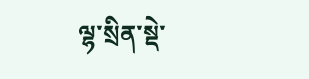ལྷ་སྲིན་སྡེ་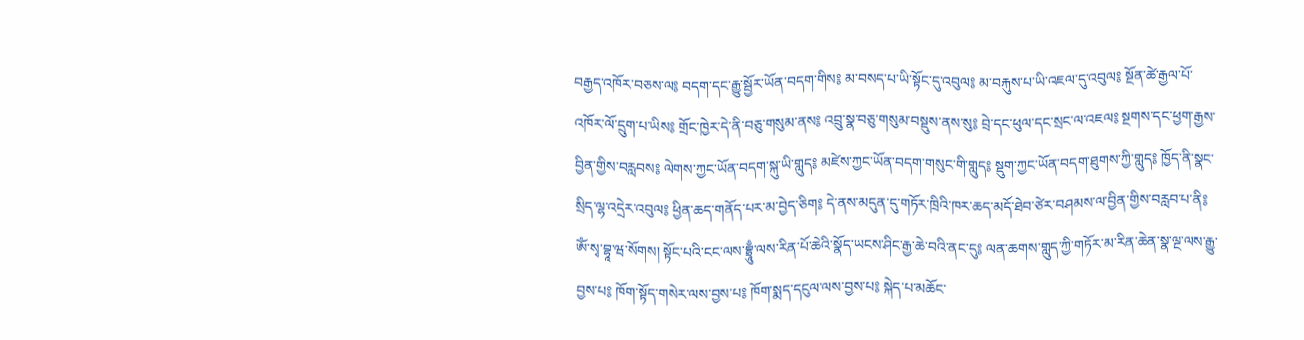བརྒྱད་འཁོར་བཅས་ལ༔ བདག་དང་རྒྱུ་སྦྱོར་ཡོན་བདག་གིས༔ མ་བསད་པ་ཡི་སྟོང་དུ་འབུལ༔ མ་བརྐུས་པ་ཡི་འཇལ་དུ་འབུལ༔ སྔོན་ཚེ་རྒྱལ་པོ་འཁོར་ལོ་དྲུག་པ་ཡིས༔ གྲོང་ཁྱེར་དེ་ནི་བཅུ་གསུམ་ནས༔ འབྲུ་སྣ་བཅུ་གསུམ་བསྡུས་ནས་སུ༔ བྲེ་དང་ཕུལ་དང་སྲང་ལ་འཇལ༔ སྔགས་དང་ཕྱག་རྒྱས་བྱིན་གྱིས་བརླབས༔ ལེགས་ཀྱང་ཡོན་བདག་སྐུ་ཡི་གླུད༔ མཛེས་ཀྱང་ཡོན་བདག་གསུང་གི་གླུད༔ སྡུག་ཀྱང་ཡོན་བདག་ཐུགས་ཀྱི་གླུད༔ ཁྱོད་ནི་སྣང་སྲིད་ལྷ་འདྲེར་འབུལ༔ ཕྱིན་ཆད་གནོད་པར་མ་བྱེད་ཅིག༔ དེ་ནས་མདུན་དུ་གཏོར་ཁྲིའི་ཁར་ཆད་མདོ་ཐེབ་ཙེར་བཤམས་ལ་བྱིན་གྱིས་བརླབ་པ་ནི༔ ཨོཾ་སྭ་བྷཱ་ཝ་སོགས། སྟོང་པའི་ངང་ལས་བྷྲཱུྃ་ལས་རིན་པོ་ཆེའི་སྣོད་ཡངས་ཤིང་རྒྱ་ཆེ་བའི་ནང་དུ༔ ལན་ཆགས་གླུད་ཀྱི་གཏོར་མ་རིན་ཆེན་སྣ་ལྔ་ལས་རྒྱུ་བྱས་པ༔ ཁོག་སྟོད་གསེར་ལས་བྱས་པ༔ ཁོག་སྨད་དངུལ་ལས་བྱས་པ༔ སྐེད་པ་མཆོང་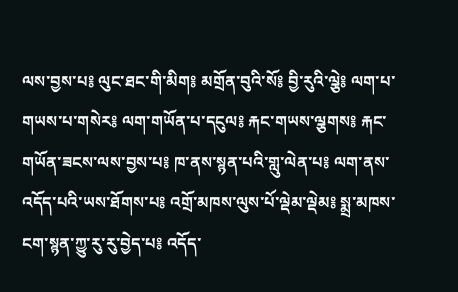ལས་བྱས་པ༔ ལུང་ཐང་གི་མིག༔ མགྲོན་བུའི་སོ༔ བྱི་རུའི་ལྕེ༔ ལག་པ་གཡས་པ་གསེར༔ ལག་གཡོན་པ་དངུལ༔ རྐང་གཡས་ལྕགས༔ རྐང་གཡོན་ཟངས་ལས་བྱས་པ༔ ཁ་ནས་སྙན་པའི་གླུ་ལེན་པ༔ ལག་ནས་འདོད་པའི་ཡས་ཐོགས་པ༔ འགྲོ་མཁས་ལུས་པོ་ལྡེམ་ལྡེམ༔ སྨྲ་མཁས་ངག་སྙན་ཀྱུ་རུ་རུ་བྱེད་པ༔ འདོད་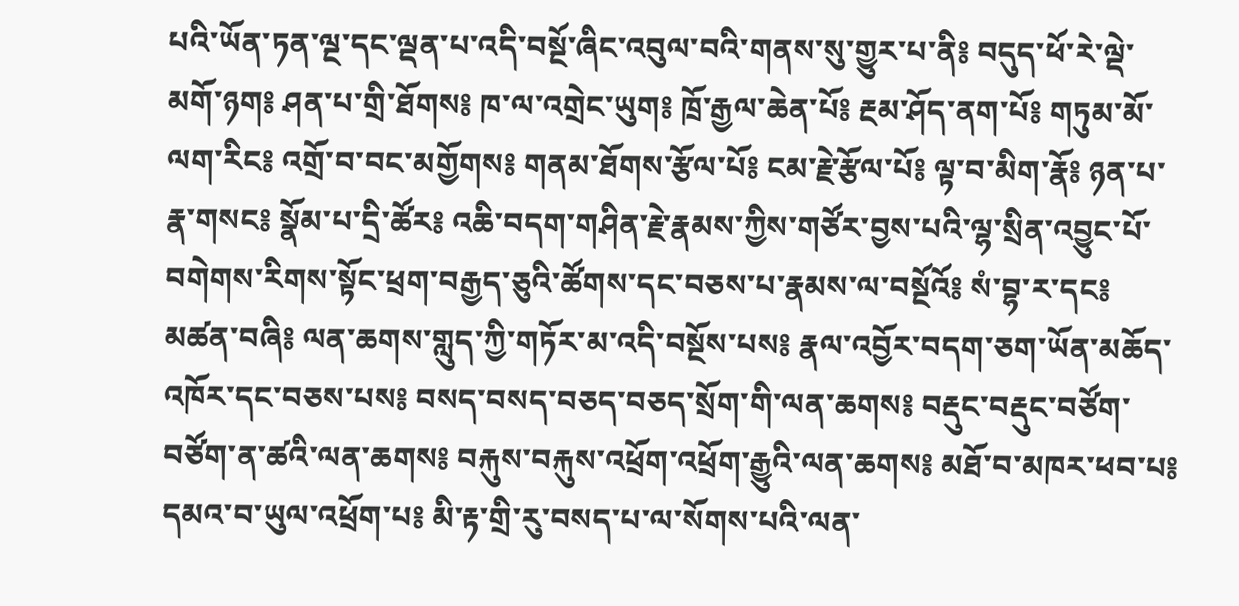པའི་ཡོན་ཏན་ལྔ་དང་ལྡན་པ་འདི་བསྔོ་ཞིང་འབུལ་བའི་གནས་སུ་གྱུར་པ་ནི༔ བདུད་ཕོ་རེ་ལྡེ་མགོ་ཉག༔ ཤན་པ་གྲི་ཐོགས༔ ཁ་ལ་འགྲེང་ཡུག༔ ཁྲོ་རྒྱལ་ཆེན་པོ༔ རྔམ་ཤོད་ནག་པོ༔ གཏུམ་མོ་ལག་རིང༔ འགྲོ་བ་བང་མགྱོགས༔ གནམ་ཐོགས་རྩོལ་པོ༔ ངམ་རྗེ་རྩོལ་པོ༔ ལྟ་བ་མིག་རྣོ༔ ཉན་པ་རྣ་གསང༔ སྣོམ་པ་དྲི་ཚོར༔ འཆི་བདག་གཤིན་རྗེ་རྣམས་ཀྱིས་གཙོར་བྱས་པའི་ལྷ་སྲིན་འབྱུང་པོ་བགེགས་རིགས་སྟོང་ཕྲག་བརྒྱད་ཅུའི་ཚོགས་དང་བཅས་པ་རྣམས་ལ་བསྔོའོ༔ སཾ་བྷ་ར་དང༔ མཚན་བཞི༔ ལན་ཆགས་གླུད་ཀྱི་གཏོར་མ་འདི་བསྔོས་པས༔ རྣལ་འབྱོར་བདག་ཅག་ཡོན་མཆོད་འཁོར་དང་བཅས་པས༔ བསད་བསད་བཅད་བཅད་སྲོག་གི་ལན་ཆགས༔ བརྡུང་བརྡུང་བཙོག་བཙོག་ན་ཚའི་ལན་ཆགས༔ བརྐུས་བརྐུས་འཕྲོག་འཕྲོག་རྒྱུའི་ལན་ཆགས༔ མཐོ་བ་མཁར་ཕབ་པ༔ དམའ་བ་ཡུལ་འཕྲོག་པ༔ མི་རྟ་གྲི་རུ་བསད་པ་ལ་སོགས་པའི་ལན་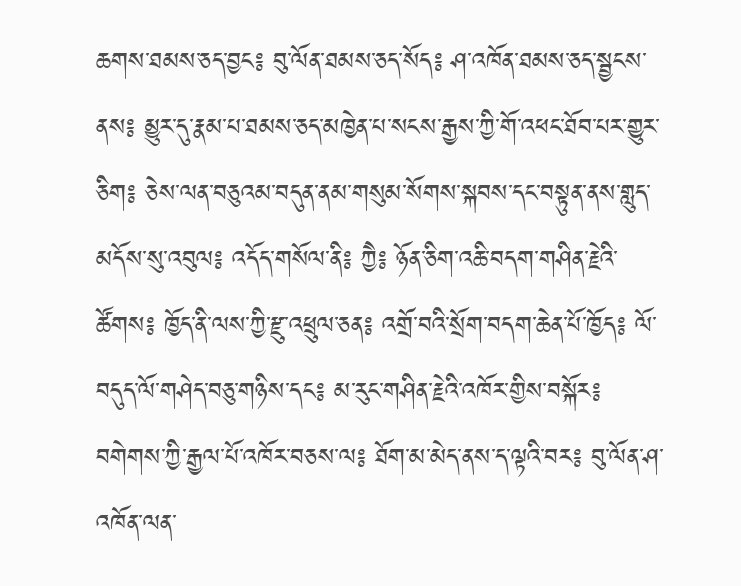ཆགས་ཐམས་ཅད་བྱང༔ བུ་ལོན་ཐམས་ཅད་སོད༔ ཤ་འཁོན་ཐམས་ཅད་སྦྱངས་ནས༔ མྱུར་དུ་རྣམ་པ་ཐམས་ཅད་མཁྱེན་པ་སངས་རྒྱས་ཀྱི་གོ་འཕང་ཐོབ་པར་གྱུར་ཅིག༔ ཅེས་ལན་བཅུའམ་བདུན་ནམ་གསུམ་སོགས་སྐབས་དང་བསྟུན་ནས་གླུད་མདོས་སུ་འབུལ༔ འདོད་གསོལ་ནི༔ ཀྱཻ༔ ཉོན་ཅིག་འཆི་བདག་གཤིན་རྗེའི་ཚོགས༔ ཁྱོད་ནི་ལས་ཀྱི་རྫུ་འཕྲུལ་ཅན༔ འགྲོ་བའི་སྲོག་བདག་ཆེན་པོ་ཁྱོད༔ ལོ་བདུད་ལོ་གཤེད་བཅུ་གཉིས་དང༔ མ་རུང་གཤིན་རྗེའི་འཁོར་གྱིས་བསྐོར༔ བགེགས་ཀྱི་རྒྱལ་པོ་འཁོར་བཅས་ལ༔ ཐོག་མ་མེད་ནས་ད་ལྟའི་བར༔ བུ་ལོན་ཤ་འཁོན་ལན་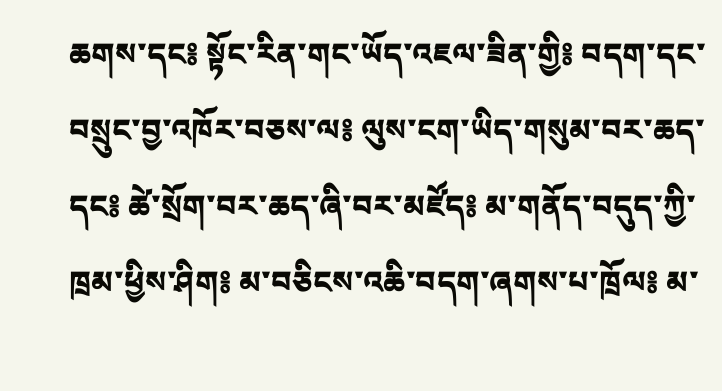ཆགས་དང༔ སྟོང་རིན་གང་ཡོད་འཇལ་ཟིན་གྱི༔ བདག་དང་བསྲུང་བྱ་འཁོར་བཅས་ལ༔ ལུས་ངག་ཡིད་གསུམ་བར་ཆད་དང༔ ཚེ་སྲོག་བར་ཆད་ཞི་བར་མཛོད༔ མ་གནོད་བདུད་ཀྱི་ཁྲམ་ཕྱིས་ཤིག༔ མ་བཅིངས་འཆི་བདག་ཞགས་པ་ཁྲོལ༔ མ་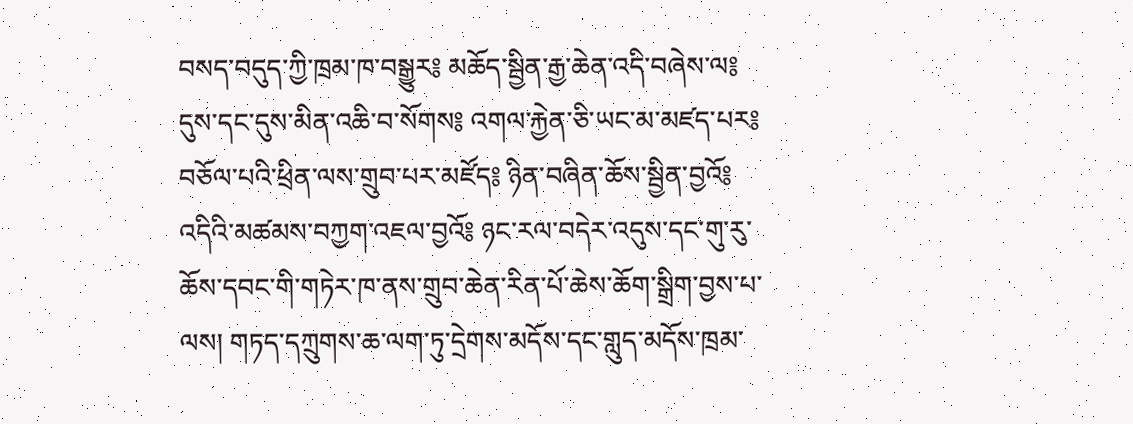བསད་བདུད་ཀྱི་ཁྲམ་ཁ་བསྒྱུར༔ མཆོད་སྦྱིན་རྒྱ་ཆེན་འདི་བཞེས་ལ༔ དུས་དང་དུས་མིན་འཆི་བ་སོགས༔ འགལ་རྐྱེན་ཅི་ཡང་མ་མཛད་པར༔ བཅོལ་པའི་ཕྲིན་ལས་གྲུབ་པར་མཛོད༔ ཉིན་བཞིན་ཆོས་སྦྱིན་བྱའོ༔ འདིའི་མཚམས་བཀྱག་འཇལ་བྱའོ༔ ཉང་རལ་བདེར་འདུས་དང་གུ་རུ་ཆོས་དབང་གི་གཏེར་ཁ་ནས་གྲུབ་ཆེན་རིན་པོ་ཆེས་ཆོག་སྒྲིག་བྱས་པ་ལས། གཏད་དཀྲུགས་ཆ་ལག་ཏུ་དྲེགས་མདོས་དང་གླུད་མདོས་ཁྲམ་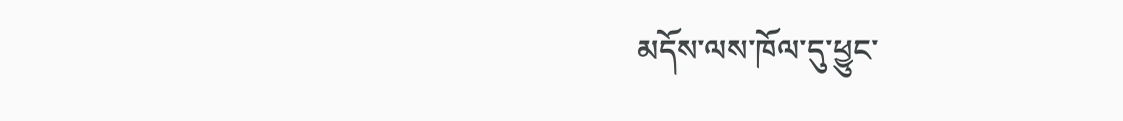མདོས་ལས་ཁོལ་དུ་ཕྱུང་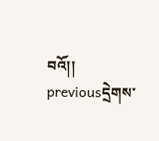བའོ།།
previousདྲེགས་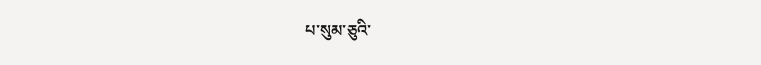པ་སུམ་ཅུའི་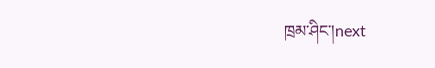ཁྲམ་ཤིང་།next